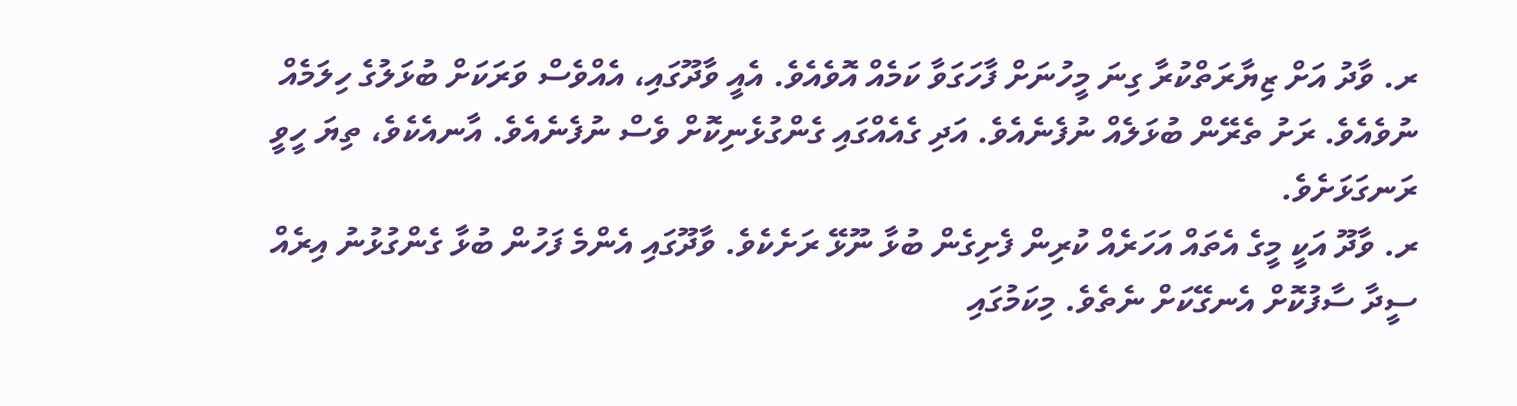ރ. ވާދު އަށް ޒިޔާރަތްކުރާ ގިނަ މީހުނަށް ފާހަގަވާ ކަމެއް އޮވެއެވެ. އެއީ ވާދޫގައި، އެއްވެސް ވަރަކަށް ބުޅަލުގެ ހިލަމެއް ނުވެއެވެ. ރަށު ތެރޭން ބުޅަލެއް ނުފެނެއެވެ. އަދި ގެއެއްގައި ގެންގުޅެނިކޮށް ވެސް ނުފެނެއެވެ. އާނއެކެވެ، ތިޔަ ހީވީ ރަނގަޅަށެވެ.
ރ. ވާދޫ އަކީ މީގެ އެތައް އަހަރެއް ކުރިން ފެށިގެން ބުޅާ ނޫޅޭ ރަށެކެވެ. ވާދޫގައި އެންމެ ފަހުން ބުޅާ ގެންގުޅުނު އިރެއް ސީދާ ސާފުކޮށް އެނގޭކަށް ނެތެވެ. މިކަމުގައި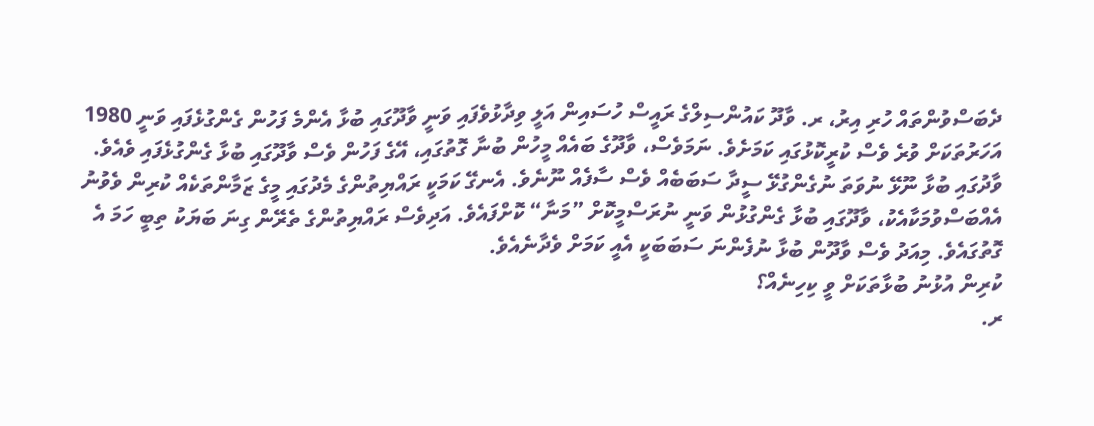ދެބަސްވުންތައް ހުރި އިރު، ރ. ވާދޫ ކައުންސިލްގެ ރައީސް ހުސައިން އަލީ ވިދާޅުވެފައި ވަނީ ވާދޫގައި ބުޅާ އެންމެ ފަހުން ގެންގުޅެފައި ވަނީ 1980 އަހަރުތަކަށް ވުރެ ވެސް ކުރީކޮޅުގައި ކަމަށެވެ. ނަމަވެސް، ވާދޫގެ ބައެއް މީހުން ބުނާ ގޮތުގައި، އޭގެ ފަހުން ވެސް ވާދޫގައި ބުޅާ ގެންގުޅެފައި ވެއެވެ.
ވާދުގައި ބުޅާ ނޫޅޭ ނުވަތަ ނުގެންގުޅޭ ސީދާ ސަބަބެއް ވެސް ސާފެއް ނޫނެވެ. އެނގޭ ކަމަކީ ރައްޔިތުންގެ މެދުގައި މީގެ ޒަމާންތަކެއް ކުރިން ވެވުނު އެއްބަސްވުމަކާއެކު، ވާދޫގައި ބުޅާ ގެންގުޅުން ވަނީ ނުރަސްމީކޮށް ”މަނާ“ ކޮށްފައެވެ. އަދިވެސް ރައްޔިތުންގެ ތެރޭން ގިނަ ބަޔަކު ތިބީ ހަމަ އެ ގޮތުގައެވެ. މިއަދު ވެސް ވާދޫން ބުޅާ ނުފެންނަ ސަބަބަކީ އެއީ ކަމަށް ވެދާނެއެވެ.
ކުރިން އުޅުނު ބުޅާތަކަށް ވީ ކިހިނެއް؟
ރ.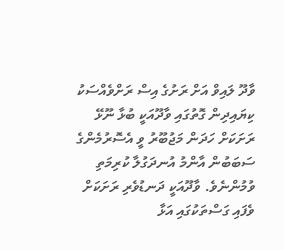ވާދޫ ލައިވް އަށް ރަށުގެ އިސް ރަށްވެއްސަކު ކިޔައިދިން ގޮތުގައި ވާދޫއަކީ ބުޅާ ނޫޅޭ ރަށަކަށް ހަދަން މަޖުބޫރު ވީ އެސޮރުމެންގެ ސަބަބުން އާންމު އުނދަގުލާ ކުރިމަތި ވުމުންނެވެ. ވާދޫއަކީ ދަނޑުވެރި ރަށަކަށް ވެފައި ގަސްތަކުގައި އަޅާ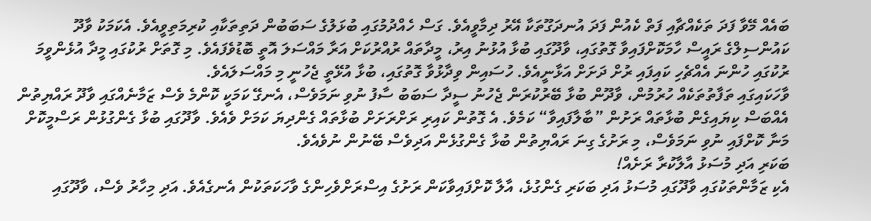ބައެއް މޭވާ ފަދަ ތަކެއްޗާއި ފަތް ކެއުން ފަދަ އުނދަގޫތަކާ އޭރު ދިމާވީއެވެ. ގަސް ހެއްދުމުގައި ބުޅަލުގެ ސަބަބުން ދަތިތަކާއި ކުރިމަތިވީއެވެ. އެކަމަކު ވާދޫ ކައުންސިލްގެ ރައީސް ހާމަކޮށްފައިވާ ގޮތުގައި، ވާދޫގައި ބުޅާ އުޅުނު އިރު، މީދާތައް ރުއްރުކަށް އަރާ މައްސަލަ އޮތީ ބޮޑުވެފައެވެ. މި ގޮތަށް ރުކުގައި މީދާ އުޅެންވީމަ ރުކުގައި ހުންނަ އެއްޗެހި ކައިފައި ރުށް ދަށަށް އަޅާނީއެވެ. ހުސައިން ވިދާޅުވާ ގޮތުގައި، ބުޅާ އުޅޭތީ ޖެހުނީ މި މައްސަލައެވެ.
ވާހަކައިގައި ތަފާތުތަކެއް ހުރުމުން، ވާދޫން ބުޅާ ބޭރުކުރަން ޖެހުނު ސީދާ ސަބަބު ސާފު ނުވި ނަމަވެސް، އެނގޭ ކަމަކީ ކޮންމެ ވެސް ޒަމާނެއްގައި ވާދޫ ރައްޔިތުން އެއްބަސް ކިޔައިގެން ބުޅާތައް ރަށުން ”ބާލާފައިވާ“ ކަމެވެ. އެ ގޮތުން ކައިރި ރަށްރަށަށް ބުޅާތައް ގެންދިޔަ ކަމަށް ވެއެވެ. ވާދޫގައި ބުޅާ ގެންގުޅުން ރަސްމީކޮށް މަނާ ކޮށްފައި ނުވި ނަމަވެސް، މި ރަށުގެ ގިނަ ރައްޔިތުން ބުޅާ ގެންގުޅެން އަދިވެސް ބޭނުން ނުވެއެވެ.
ބަކަރި އަދި މުސަޅު އާލާކުރާ ރަށެއް!
އެކި ޒަމާންތަކުގައި ވާދޫގައި މުސަޅު އަދި ބަކަރި ގެންގުޅެ، އާލާ ކޮށްފައިވާކަން ރަށުގެ އިސްރަށްވެހިންގެ ވާހަކަތަކުން އެނގެއެވެ. އަދި މިހާރު ވެސް، ވާދޫގައި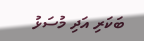ބަކަރި އަދި މުސަޅު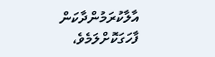އާލާކުރަމުންދާކަން ފާހަގަކޮށްލަމެވެ،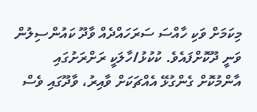މިކަމަށް ވަކި ހާއްސަ ސަރަހައްދެއް ވާދޫ ކައުންސިލުން ވަނީ ދޫކޮށްފައެވެ. ކުކުޅު/ހާލަކީ ރަށްރަށުގައި އާންމުކޮށް ގެންގުޅޭ އެއްޗަކަށް ވާއިރު، ވާދޫގައި ވެސް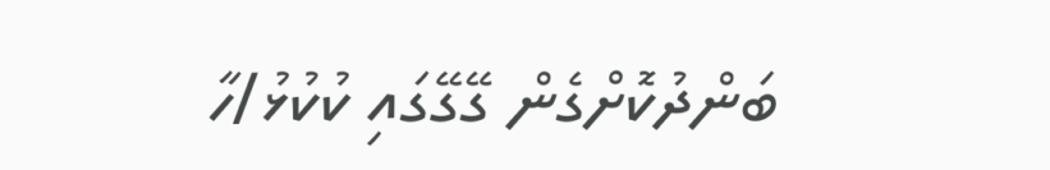ބަންދުކޮށްގެން ގޭގޭގައި ކުކުޅު/ހާ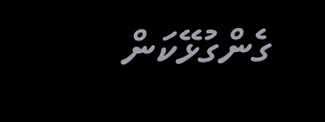ގެންގުޅޭކަން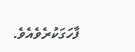ފާހަގަކުރެވެއެވެ.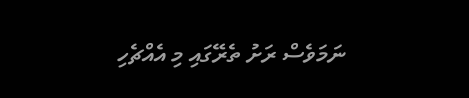ނަމަވެސް ރަށު ތެރޭގައި މި އެއްޗެހި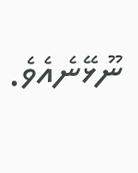ނޫޅޭނެއެވެ.